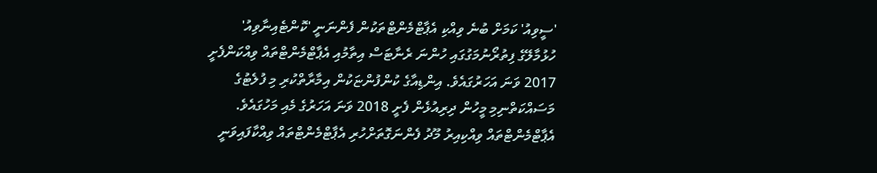'ސީވިއު' ކަމަށް ބުނެ ވިއްކި އެޕާޓްމެންޓްތަކުން ފެންނަނީ 'ކޮންޓެއިނާވިއު'
ހުޅުމާލޭގެ ފިތުރޯނުމަގުގައި ހުންނަ ރެނާޓަސް އިތާމުއި އެޕާޓްމެންޓްތައް ވިއްކަންފެށީ 2017 ވަނަ އަހަރުގައެވެ. އިންޑިއާގެ ކުންފުންޏަކުން އިމާރާތްކުރި މި ފުލެޓުގެ މަސައްކަތްނިމި މީހުން ދިރިއުޅެން ފެށީ 2018 ވަނަ އަހަރުގެ މެއި މަހުގައެވެ.
އެޕާޓްމެންޓްތައް ވިއްކިއިރު މޫދު ފެންނަގޮތަށްހުރި އެޕާޓްމެންޓްތައް ވިއްކާފައިވަނީ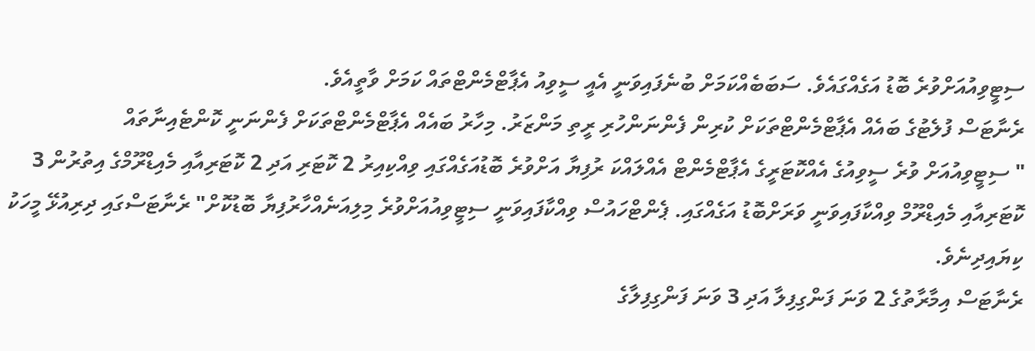ސިޓީވިއުއަށްވުރެ ބޮޑު އަގެއްގައެވެ. ސަބަބެއްކަމަށް ބުނެފައިވަނީ އެއީ ސީވިއު އެޕާޓްމެންޓްތައް ކަމަށް ވާތީއެވެ.
ރެނާޓަސް ފުލެޓުގެ ބައެއް އެޕާޓްމެންޓްތަކަށް ކުރިން ފެންނަންހުރި ރީތި މަންޒަރު. މިހާރު ބައެއް އެޕާޓްމެންޓްތަކަށް ފެންނަނީ ކޮންޓެއިނާތައް
" ސިޓީވިއުއަށް ވުރެ ސީވިއުގެ އެއްކޮޓަރީގެ އެޕާޓްމެންޓް އެއްލައްކަ ރުފިޔާ އަށްވުރެ ބޮޑުއަގެއްގައި ވިއްކިއިރު 2 ކޮޓަރި އަދި 2 ކޮޓަރިއާއި މެއިޑްރޫމްގެ އިތުރުން 3 ކޮޓަރިއާއި މެއިޑްރޫމް ވިއްކާފައިވަނީ ވަރަށްބޮޑު އަގެއްގައި. ޕެންޓްހައުސް ވިއްކާފައިވަނީ ސިޓީވިއުއަށްވުރެ މިލިއަނެއްހާރުފިޔާ ބޮޑުކޮށް" ރެނާޓަސްގައި ދިރިއުޅޭ މީހަކު ކިޔައިދިނެވެ.
ރެނާޓަސް އިމާރާތުގެ 2 ވަނަ ފަންގިފިލާ އަދި 3 ވަނަ ފަންގިފިލާގެ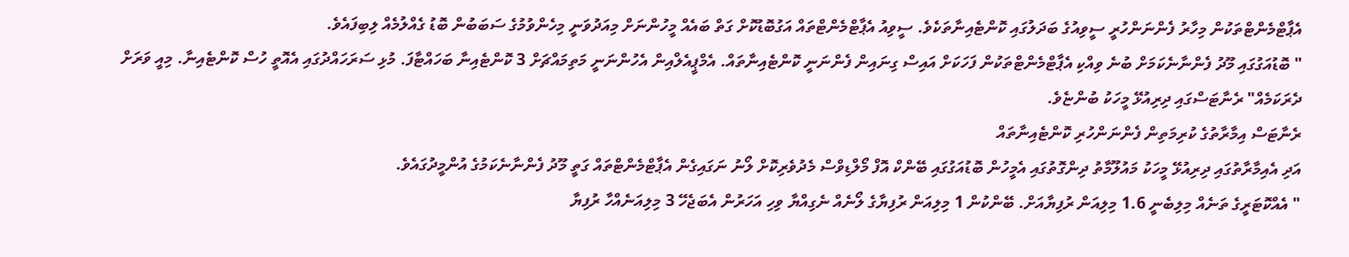އެޕާޓްމެންޓްތަކުން މިހާރު ފެންނަންހުރީ ސީވިއުގެ ބަދަލުގައި ކޮންޓެއިނާތަކެވެ. ސީވިއު އެޕާޓްމެންޓްތައް އަގުބޮޑުކޮށް ގަތް ބައެއް މީހުންނަށް މިއަދުވަނީ މިހެންވުމުގެ ސަބަބުން ބޮޑު ގެއްލުމެއް ލިބިފައެވެ.
" ބޮޑުއަގުގައި މޫދު ފެންނާނެކަމަށް ބުނެ ވިއްކި އެޕާޓްމެންޓްތަކުން ފަހަކަށް އައިސް ގިނައިން ފެންނަނީ ކޮންޓެއިނާތައް. އެމްޕީއެލްއިން އެހުންނަނީ މަތިމައްޗަށް 3 ކޮންޓެއިނާ ބަހައްޓާފަ. މުޅި ސަރަހައްދުގައި އެއޮތީ ހުސް ކޮންޓެއިނާ. މިއީ ވަރަށް ދެރަކަމެއް" ރެނާޓަސްގައި ދިރިއުޅޭ މީހަކު ބުންޏެވެ.
ރެނާޓަސް އިމާރާތުގެ ކުރިމަތިން ފެންނަންހުރި ކޮންޓެއިނާތައް
އަދި އެއިމާރާތުގައި ދިރިއުޅޭ މީހަކު މައުލޫމާތު ދިންގޮތުގައި އެމީހުން ބޮޑުއަގުގައި ބޭންކް އޮފް މޯލްޑިވްސް މެދުވެރިކޮށް ލޯނު ނަގައިގެން އެޕާޓްމެންޓްތައް ގަތީ މޫދު ފެންނާނެކަމުގެ އުންމީދުގައެވެ.
" އެއްކޮޓަރީގެ ތަނެއް މިލިބެނީ 1.6 މިލިއަން ރުފިޔާއަށް. ބޭންކުން 1 މިލިއަން ރުފިޔާގެ ލޯނެއް ނެގިއްޔާ ވިހި އަހަރުން އެބަޖެހޭ 3 މިލިއަނެއްހާ ރުފިޔާ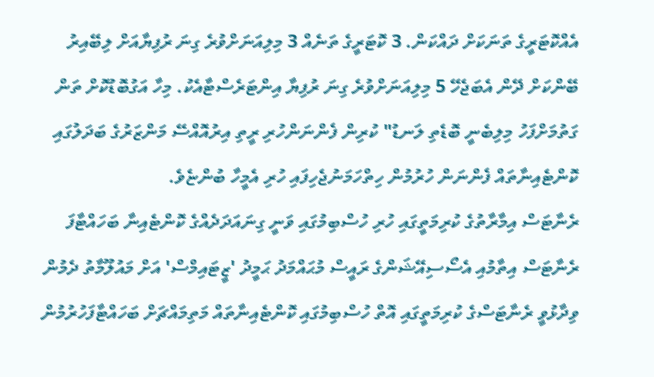އެއްކޮޓަރީގެ ތަނަކަށް ދައްކަން. 3 ކޮޓަރީގެ ތަނެއް 3 މިލިއަނަށްވުރެ ގިނަ ރުފިޔާއަށް ލިބޭއިރު ބޭންކަށް ދޭން އެބަޖެހޭ 5 މިލިއަނަށްވުރެ ގިނަ ރުފިޔާ އިންޓަރެސްޓާއެކު. މިހާ އަގުބޮޑުކޮށް ތަން ގަތުމަށްފަހު މިލިބެނީ ބޮޑެތި ލަނޑު" ކުރިން ފެންނަންހުރި ރީތި އިރުއޮއްސޭ މަންޒަރުގެ ބަދަލުގައި ކޮންޓެއިނާތައް ފެންނަން ހުރުމުން ހިތްހަމަނުޖެހިފައި ހުރި އެމީހާ ބުންޏެވެ.
ރެނާޓަސް އިމާރާތުގެ ކުރިމަތީގައި ހުރި ހުސްބިމުގައި ވަނީ ގިނައަދަދެއްގެ ކޮންޓެއިނާ ބަހައްޓާފަ
ރެނާޓަސް އިތާމުއި އެސޯސިއޭޝަންގެ ރައީސް މުޙައްމަދު ޙަމީދު 'ޒީޓައިމްސް' އަށް މައުލޫމާތު ދެމުން ވިދާޅުވީ ރެނާޓަސްގެ ކުރިމަތީގައި އޮތް ހުސްބިމުގައި ކޮންޓެއިނާތައް މަތިމައްޗަށް ބަހައްޓާފަހުރުމުން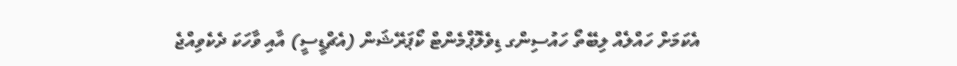އެކަމަށް ހައްލެއް ލިބޭތޯ ހައުސިންގ ޑިވެލޮޕްމެންޓް ކޯޕަރޭޝަން (އެޗްޑީސީ) އާއި ވާހަކަ ދެކެވިއްޖެ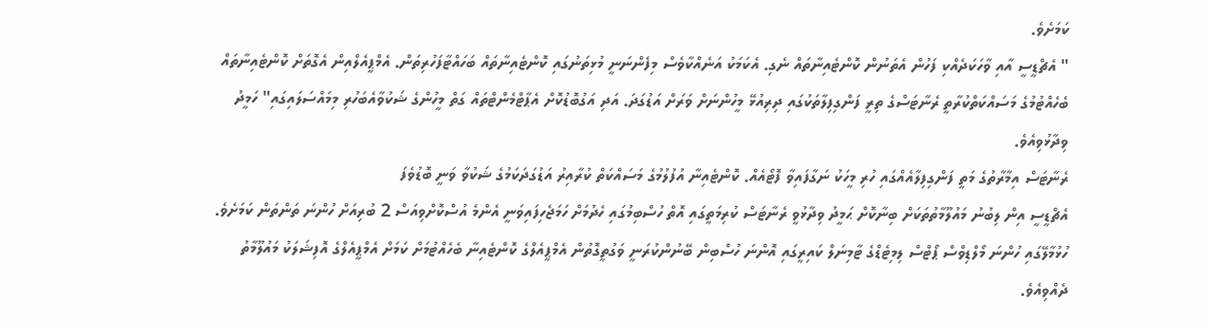ކަމަށެވެ.
" އެޗްޑީސީ އާއި ވާހަކަދެއްކި ފަހުން އެތަނުން ކޮންޓެއިނާތައް ނެގި. އެކަމަކު އަނެއްކާވެސް މިފެންނަނީ މުޅިތަނުގައި ކޮންޓެއިނާތައް ބަހައްޓާފަހުރިތަން. އެމްޕީއެލްއިން އެގޮތަށް ކޮންޓެއިނާތައް ބެހެއްޓުމުގެ މަސައްކަތްކުރާތީ ރެނާޓަސްގެ ތިރީ ފަންގިފިލާތަކުގައި ދިރިއުޅޭ މީހުންނަށް ވަރަށް އަޑުގަދަ. އަދި އަގުބޮޑުކޮށް އެޕާޓްމެންޓްތައް ގަތް މީހުންގެ ޝަކުވާއެބަހުރި މިމައްސަލައިގައި" ހަމީދު ވިދާޅުވިއެވެ.
ރެނާޓަސް އިމާރާތުގެ މަތީ ފަންގިފިލާއެއްގައި ހުރި މީހަކު ނަގާފައިވާ ފޮޓޯއެއް. ކޮންޓެއިނާ އުފުލުމުގެ މަސައްކަތް ކުރާއިރު އަޑުގަދަކަމުގެ ޝަކުވާ ވަނީ ބޮޑުވެފަ
އެޗްޑީސީ އިން ލިބުނު މައުލޫމާތުތަކަށް ބިނާކޮށް ޙަމީދު ވިދާޅުވީ ރެނާޓަސް ކުރިމަތީގައި އޮތް ހުސްބިމުގައި ހެދުމަށް ހަމަޖެހިފައިވަނީ އެންމެ އުސްކޮށްވިއަސް 2 ބުރިއަށް ހުންނަ ތަންތަން ކަމަށެވެ.
ހުޅުމާލޭގައި ހުންނަ މޯލްޑިވްސް ޕޯޓްސް ލިމިޓެޑްގެ ޓާމިނަލް ކައިރީގައި އޮންނަ ހުސްބިން ބޭނުންކުރަނީ ވަގުތީގޮތުން އެމްޕީއެލްގެ ކޮންޓެއިނާ ބެހެއްޓުމަށް ކަމަށް އެމްޕީއެލްގެ އޮފިޝަލަކު މައުލޫމާތު ދެއްވިއެވެ.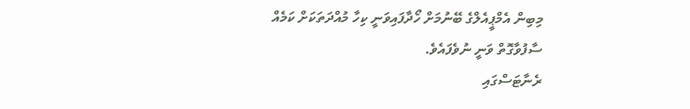މިބިން އެމްޕީއެލްގެ ބޭނުމަށް ހޯދާފައިވަނީ ކިހާ މުއްދަތަކަށް ކަމެއް ސާފުވާގޮތް ވަނީ ނުވެފައެވެ.
ރެނާޓަސްގައި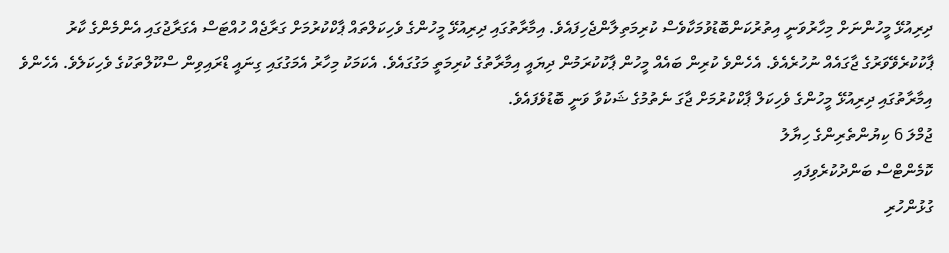ދިރިއުޅޭ މީހުންނަށް މިހާރުވަނީ އިތުރުކަންބޮޑުވުމަކާވެސް ކުރިމަތިލާންޖެހިފައެވެ. އިމާރާތުގައި ދިރިއުޅޭ މީހުންގެ ވެހިކަލްތައް ޕާކްކުރުމަށް ގަރާޖެއް ހުއްޓަސް އެގަރާޖުގައި އެންމެންގެ ކާރު ޕާކުކުރެވޭވަރުގެ ޖާގައެއް ނުހުރެއެވެ. އެހެންވެ ކުރިން ބައެއް މީހުން ޕާކުކުރަމުން ދިޔައީ އިމާރާތުގެ ކުރިމަތީ މަގުގައެވެ. އެކަމަކު މިހާރު އެމަގުގައި ގިނައީ ޑްރައިވިން ސްކޫލްތަކުގެ ވެހިކަލެވެ. އެހެންވެ އިމާރާތުގައި ދިރިއުޅޭ މީހުންގެ ވެހިކަލް ޕާކްކުރުމަށް ޖާގަ ނެތުމުގެ ޝަކުވާ ވަނީ ބޮޑުވެފައެވެ.
ޖުމްލަ 6 ކިޔުންތެރިންގެ ހިޔާލު
ކޮމެންޓްސް ބަންދުކުރެވިފައި
ގުޅުންހުރި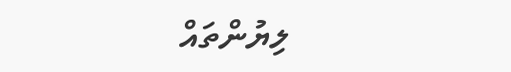ލިޔުންތައް